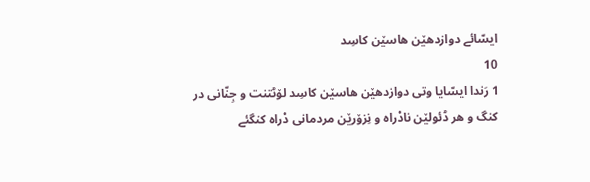ایسّائے دوازدهێن هاسێن کاسِد
10
1 رَندا ایسّایا وتی دوازدهێن هاسێن کاسِد لۆٹتنت و جِنّانی در کنگ و هر ڈئولێن نادْراه و نِزۆرێن مردمانی دْراه کنگئے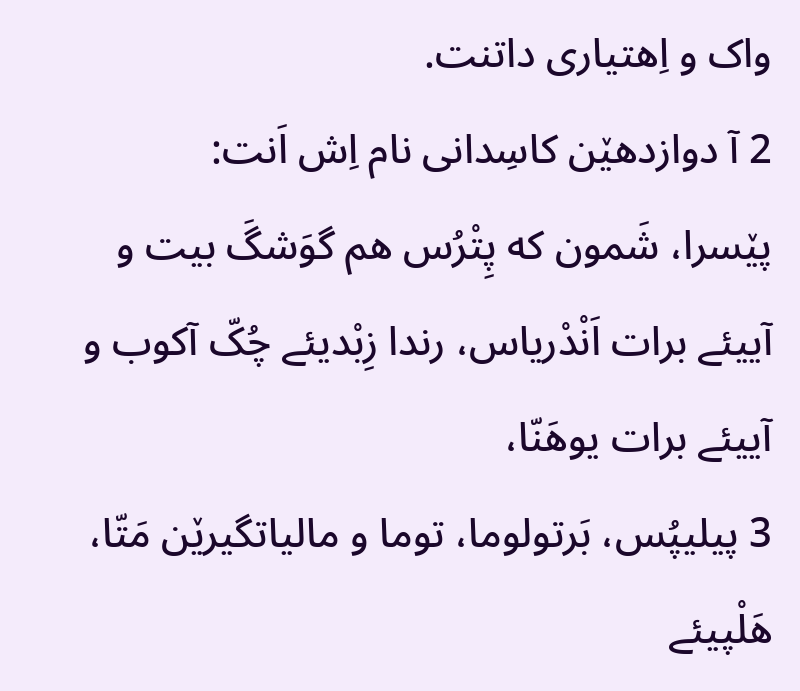واک و اِهتیاری داتنت.
2 آ دوازدهێن کاسِدانی نام اِش اَنت:
پێسرا، شَمون که پِتْرُس هم گوَشگَ بیت و آییئے برات اَنْدْریاس، رندا زِبْدیئے چُکّ آکوب و آییئے برات یوهَنّا،
3 پیلیپُس، بَرتولوما، توما و مالیاتگیرێن مَتّا، هَلْپیئے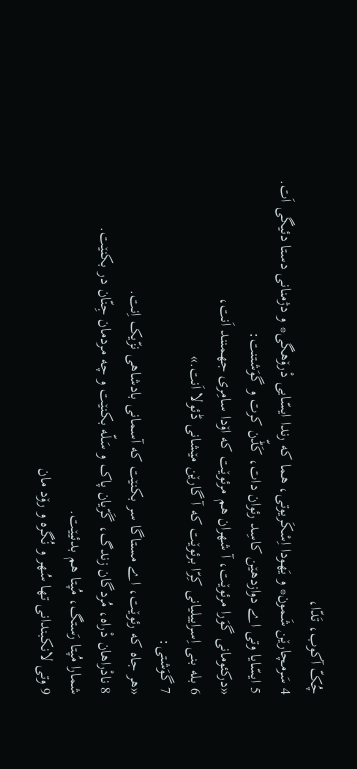چُکّ آکوب، تَدّا،
4 سَرمچارێن شَمون* و یَهودا اِسْکَریوتی، هما که رندا ایسّایی دْرۆهگی* و دژمنانی دستا دئیگی اَت.
5 ایسّایا وتی اے دوازدهێن کاسِد رئوان دات، کَڈّن کرت و گوَشتنت:
«درکئومانی گوَرا مرئوێت، آ شهران هم مرئوێت که اۆدا سامِری جهمنند اَنت،
6 بله بنی اِسراییلیانی کِرّا برئوێت که آ گارێن مێشانی ڈئولا اَنت.»
7 گوَشتی:
«هر جاه که رئوێت، اے مستاگا سر بکنێت که آسمانی بادشاهی نزّیک اِنت.
8 نادْراهان دْراه، مُردگان زندگ، گَرّیان پاک و سَلّه بکنێت و چه مردمان جِنّان در بکنێت.
شمارا مُپتا رَستگ، مُپتا هم بدئیێت.
9 وتی لانکبندانی تها سُهر و نُگره و رۆد مان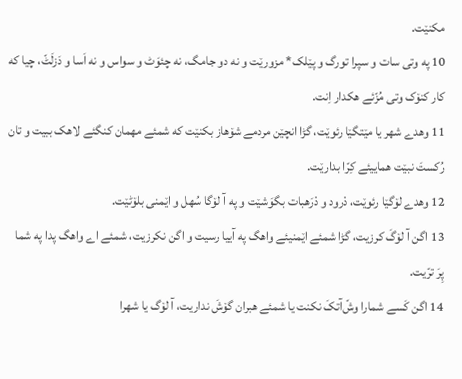مکنێت.
10 په وتی سات و سپرا تورگ و پێلک* مزورێت و نه دو جامگ، نه چئوَٹ و سواس و نه اَسا و دَزلَٹّ، چیا که کار کنۆک وتی مُزّئے هکدار اِنت.
11 وهدے شهر یا مێتگێا رئوێت، گڑا انچێن مردمے شۆهاز بکنێت که شمئے مهمان کنگئے لاهک ببیت و تان رُکستَ نبێت هماییئے کِرّا بدارێت.
12 وهدے لۆگێا رئوێت، دْرود و دْرَهبات بگوَشێت و په آ لۆگا سُهل و اێمنی بلۆٹێت.
13 اگن آ لۆگَ کرزیت، گڑا شمئے اێمنیئے واهگ په آییا رسیت و اگن نکرزیت، شمئے اے واهگ پدا په شما پِرَ ترّیت.
14 اگن کَسے شمارا وشّ‌آتکَ نکنت یا شمئے هبران گۆشَ نداریت، آ لۆگ یا شهرا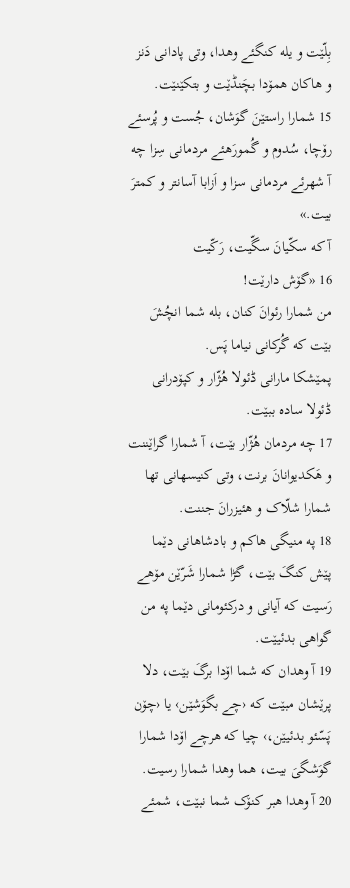بِلّێت و یله کنگئے وهدا، وتی پادانی دَنز و هاکان همۆدا بچَنڈێت و بتکێنێت.
15 شمارا راستێنَ گوَشان، جُست و پُرسئے رۆچا، سُدوم و گُمورَهئے مردمانی سِزا چه آ شهرئے مردمانی سزا و اَزابا آسانتر و کمترَ بیت.»
آ که سکّیانَ سگّیت، رَکّیت
16 «گۆش دارێت!
من شمارا رئوانَ کنان، بله شما انچُشَ بێت که گُرکانی نیاما پَس.
پمێشکا مارانی ڈئولا هُژّار و کپۆدرانی ڈئولا ساده ببێت.
17 چه مردمان هُژّار بێت، آ شمارا گراێننت و هَکدیوانانَ برنت، وتی کنیسهانی تها شمارا شلّاک و هئیزرانَ جننت.
18 په منیگی هاکم و بادشاهانی دێما پێش کنگَ بێت، گڑا شمارا شَرّێن مۆهے رَسیت که آیانی و درکئومانی دێما په من گواهی بدئیێت.
19 آ وهدان که شما اۆدا برگَ بێت، دلا پرێشان مبێت که ‹چے بگوَشێن› یا ‹چۆن پَسّئو بدئیێن،› چیا که هرچے اۆدا شمارا گوَشگیَ بیت، هما وهدا شمارا رسیت.
20 آ وهدا هبر کنۆک شما نبێت، شمئے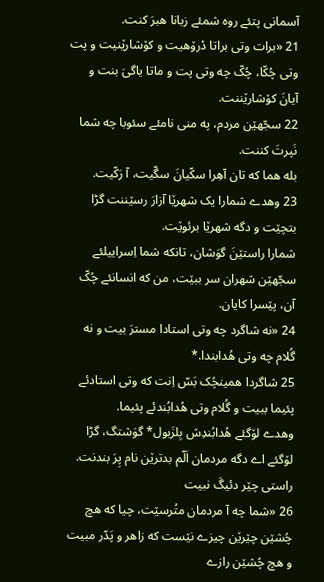آسمانی پتئے روه شمئے زبانا هبرَ کنت.
21 «برات وتی براتا دْرۆهیت و کۆشارێنیت و پت وتی چُکّا، چُکّ چه وتی پت و ماتا یاگیَ بنت و آیانَ کۆشارێننت.
22 سجّهێن مردم، په منی نامئے سئوبا چه شما نَپرتَ کننت.
بله هما که تان آهِرا سکّیانَ سگّیت، آ رَکّیت.
23 وهدے شمارا یک شهرێا آزارَ رسێننت گڑا بتچێت و دگه شهرێا برئوێت.
شمارا راستێنَ گوَشان، تانکه شما اِسراییلئے سجّهێن شهران سر ببێت، من که انسانئے چُکّ آن، پێسرا کایان.
24 «نه شاگرد چه وتی استادا مسترَ بیت و نه گُلام چه وتی هُدابندا.*
25 شاگردا همینچُک بَسّ اِنت که وتی استادئے پئیما ببیت و گُلام وتی هُدابُندئے پئیما.
وهدے لۆگئے هُدابُندِش بِلزَبول* گوَشتگ، گڑا لۆگئے اے دگه مردمان اَلّم بدترێن نام پِرَ بندنت.
راستی چێر دئیگَ نبیت
26 «شما چه آ مردمان متُرسێت، چیا که هچ چُشێن چێرێن چیزے نێست که زاهر و پَدّر مبیت و هچ چُشێن رازے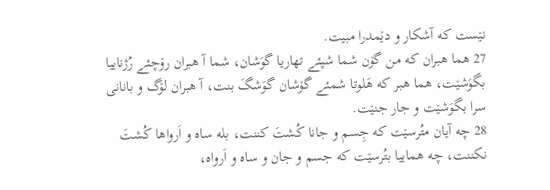نێست که آشکار و دێمدرا مبیت.
27 هما هبران که من گۆن شما شپئے تهاریا گوَشان، شما آ هبران رۆچئے رُژناییا بگوَشێت، هما هبر که هَلوتا شمئے گۆشان گوَشگَ بنت، آ هبران لۆگ و بانانی سرا بگوَشێت و جار جنێت.
28 چه آیان متُرسێت که جِسم و جانا کُشتَ کننت، بله ساه و اَرواها کُشتَ نکننت، چه هماییا بتُرسێت که جسم و جان و ساه و اَرواه،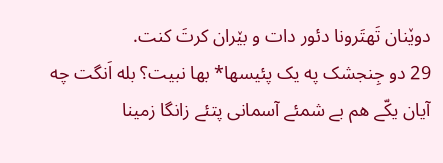دوێنان تَهتَرونا دئور دات و بێران کرتَ کنت.
29 دو جِنجشک په یک پئیسها* بها نبیت؟ بله اَنگت چه آیان یکّے هم بے شمئے آسمانی پتئے زانگا زمینا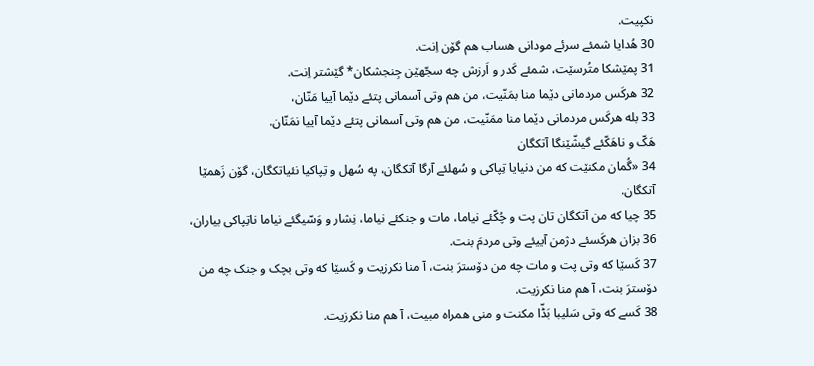نکپیت.
30 هُدایا شمئے سرئے مودانی هساب هم گۆن اِنت.
31 پمێشکا متُرسێت، شمئے کَدر و اَرزش چه سجّهێن جِنجشکان* گێشتر اِنت.
32 هرکَس مردمانی دێما منا بمَنّیت، من هم وتی آسمانی پتئے دێما آییا مَنّان،
33 بله هرکَس مردمانی دێما منا ممَنّیت، من هم وتی آسمانی پتئے دێما آییا نمَنّان.
هَکّ و ناهَکّئے گیشّێنگا آتکگان
34 «گُمان مکنێت که من دنیایا تِپاکی و سُهلئے آرگا آتکگان، په سُهل و تِپاکیا نئیاتکگان، گۆن زَهمێا آتکگان.
35 چیا که من آتکگان تان پت و چُکّئے نیاما، مات و جنکئے نیاما، نِشار و وَسّیگئے نیاما ناتِپاکی بیاران،
36 بزان هرکَسئے دژمن آییئے وتی مردمَ بنت.
37 کَسێا که وتی پت و مات چه من دۆسترَ بنت، آ منا نکرزیت و کَسێا که وتی بچک و جنک چه من دۆسترَ بنت، آ هم منا نکرزیت.
38 کَسے که وتی سَلیبا بَڈّا مکنت و منی همراه مبیت، آ هم منا نکرزیت.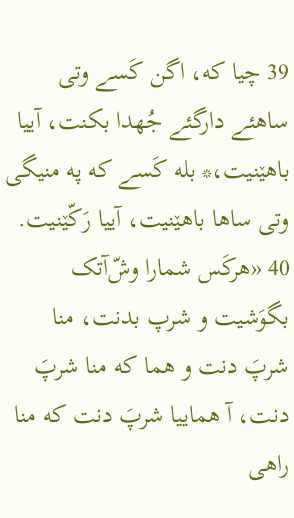39 چیا که، اگن کَسے وتی ساهئے دارگئے جُهدا بکنت، آییا باهێنیت،* بله کَسے که په منیگی وتی ساها باهێنیت، آییا رَکّێنیت.
40 «هرکَس شمارا وشّ‌آتک بگوَشیت و شرپ بدنت، منا شرپَ دنت و هما که منا شرپَ دنت، آ هماییا شرپَ دنت که منا راهی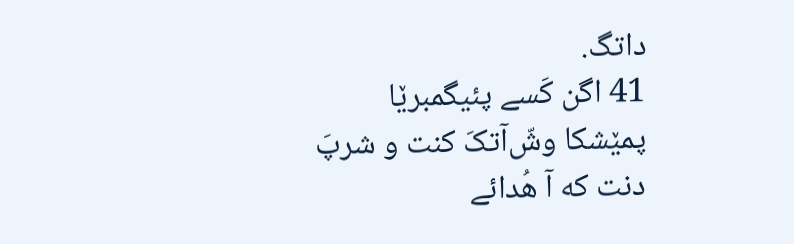داتگ.
41 اگن کَسے پئیگمبرێا پمێشکا وشّ‌آتکَ کنت و شرپَ دنت که آ هُدائے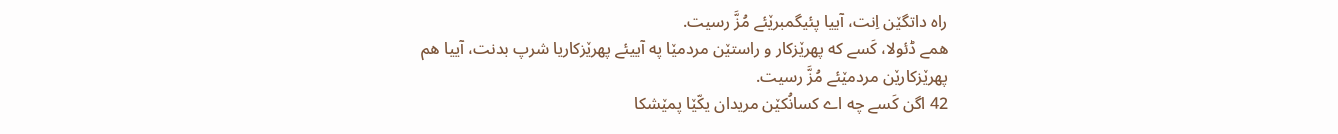راه داتگێن اِنت، آییا پئیگمبرێئے مُزَّ رسیت.
همے ڈئولا، کَسے که پهرێزکار و راستێن مردمێا په آییئے پهرێزکاریا شرپ بدنت، آییا هم پهرێزکارێن مردمێئے مُزَّ رسیت.
42 اگن کَسے چه اے کسانُکێن مریدان یکّێا پمێشکا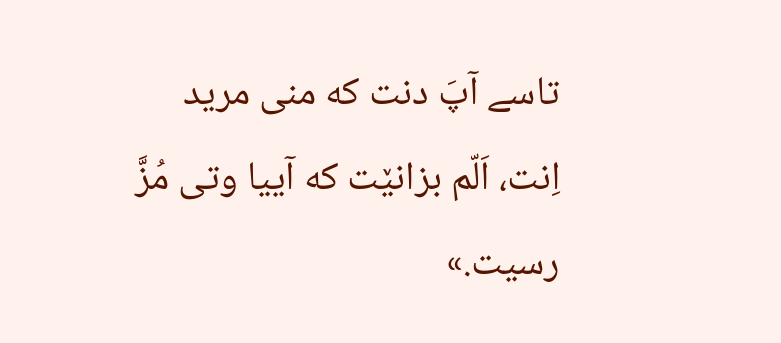تاسے آپَ دنت که منی مرید اِنت، اَلّم بزانێت که آییا وتی مُزَّ رسیت.»